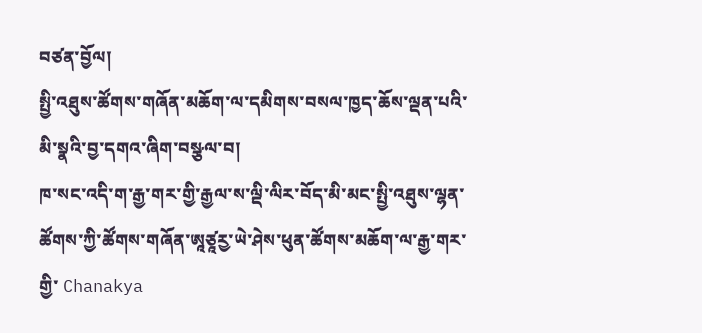བཙན་བྱོལ།
སྤྱི་འཐུས་ཚོགས་གཞོན་མཆོག་ལ་དམིགས་བསལ་ཁྱད་ཆོས་ལྡན་པའི་མི་སྣའི་བྱ་དགའ་ཞིག་བསྩལ་བ།
ཁ་སང་འདི་ག་རྒྱ་གར་གྱི་རྒྱལ་ས་ལྡི་ལིར་བོད་མི་མང་སྤྱི་འཐུས་ལྷན་ཚོགས་ཀྱི་ཚོགས་གཞོན་ཨཱཙཱརྱ་ཡེ་ཤེས་ཕུན་ཚོགས་མཆོག་ལ་རྒྱ་གར་གྱི་ Chanakya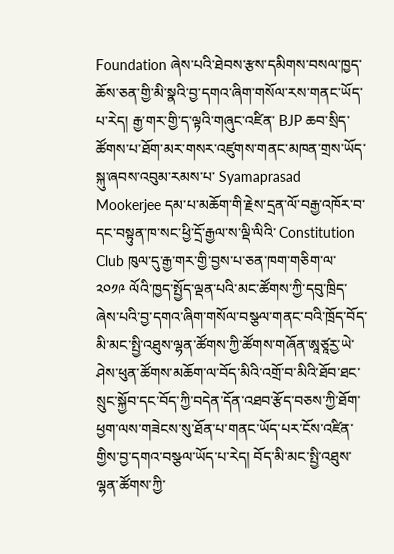Foundation ཞེས་པའི་ཐེབས་རྩས་དམིགས་བསལ་ཁྱད་ཆོས་ཅན་གྱི་མི་སྣའི་བྱ་དགའ་ཞིག་གསོལ་རས་གནང་ཡོད་པ་རེད། རྒྱ་གར་གྱི་ད་ལྟའི་གཞུང་འཛིན་ BJP ཆབ་སྲིད་ཚོགས་པ་ཐོག་མར་གསར་འཛུགས་གནང་མཁན་གྲས་ཡོད་སྐུ་ཞབས་འབུམ་རམས་པ་ Syamaprasad Mookerjee དམ་པ་མཆོག་གི་རྗེས་དྲན་ལོ་བརྒྱ་འཁོར་བ་དང་བསྟུན་ཁ་སང་ཕྱི་དྲོ་རྒྱལ་ས་ལྡི་ལིའི་ Constitution Club ཁུལ་དུ་རྒྱ་གར་གྱི་བྱས་པ་ཅན་ཁག་གཅིག་ལ་ ༢༠༡༩ ལོའི་ཁྱད་སྤྱོད་ལྡན་པའི་མང་ཚོགས་ཀྱི་དབུ་ཁྲིད་ཞེས་པའི་བྱ་དགའ་ཞིག་གསོལ་བསྩལ་གནང་བའི་ཁྲོད་བོད་མི་མང་སྤྱི་འཐུས་ལྷན་ཚོགས་ཀྱི་ཚོགས་གཞོན་ཨཱཙཱརྱ་ཡེ་ཤེས་ཕུན་ཚོགས་མཆོག་ལ་བོད་མིའི་འགྲོ་བ་མིའི་ཐོབ་ཐང་སྲུང་སྐྱོབ་དང་བོད་ཀྱི་བདེན་དོན་འཐབ་རྩོད་བཅས་ཀྱི་ཐོག་ཕྱག་ལས་གཟེངས་སུ་ཐོན་པ་གནང་ཡོད་པར་ངོས་འཛིན་གྱིས་བྱ་དགའ་བསྩལ་ཡོད་པ་རེད། བོད་མི་མང་སྤྱི་འཐུས་ལྷན་ཚོགས་ཀྱི་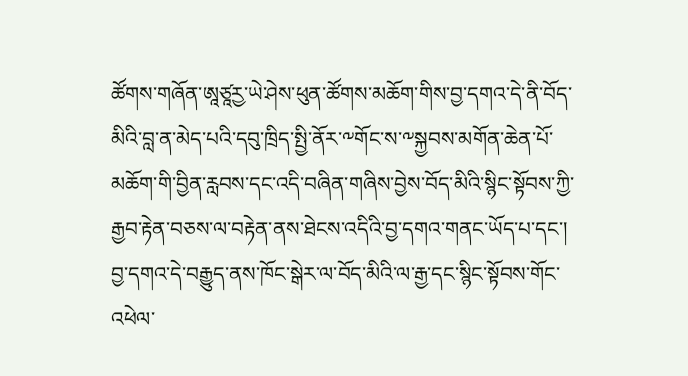ཚོགས་གཞོན་ཨཱཙཱརྱ་ཡེ་ཤེས་ཕུན་ཚོགས་མཆོག་གིས་བྱ་དགའ་དེ་ནི་བོད་མིའི་བླ་ན་མེད་པའི་དབུ་ཁྲིད་སྤྱི་ནོར་༸གོང་ས་༸སྐྱབས་མགོན་ཆེན་པོ་མཆོག་གི་བྱིན་རླབས་དང་འདི་བཞིན་གཞིས་བྱེས་བོད་མིའི་སྙིང་སྟོབས་ཀྱི་རྒྱབ་རྟེན་བཅས་ལ་བརྟེན་ནས་ཐེངས་འདིའི་བྱ་དགའ་གནང་ཡོད་པ་དང་། བྱ་དགའ་དེ་བརྒྱུད་ནས་ཁོང་སྒེར་ལ་བོད་མིའི་ལ་རྒྱ་དང་སྙིང་སྟོབས་གོང་འཕེལ་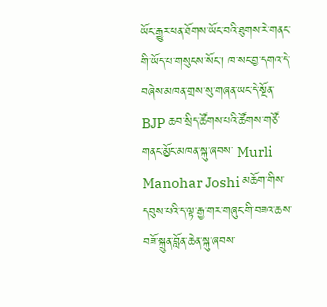ཡོང་རྒྱུར་ཕན་ཐོགས་ཡོང་བའི་ཐུགས་རེ་གནང་གི་ཡོད་པ་གསུངས་སོང་། ཁ་སང་བྱ་དགའ་དེ་བཞེས་མཁན་གྲས་སུ་གཞན་ཡང་དེ་སྔོན་ BJP ཆབ་སྲིད་ཚོགས་པའི་ཚོགས་གཙོ་གནང་མྱོང་མཁན་སྐུ་ཞབས་ Murli Manohar Joshi མཆོག་གིས་དབུས་པའི་ད་ལྟ་རྒྱ་གར་གཞུང་གི་བཟའ་ཆས་བཟོ་སྐྲུན་བློན་ཆེན་སྐུ་ཞབས་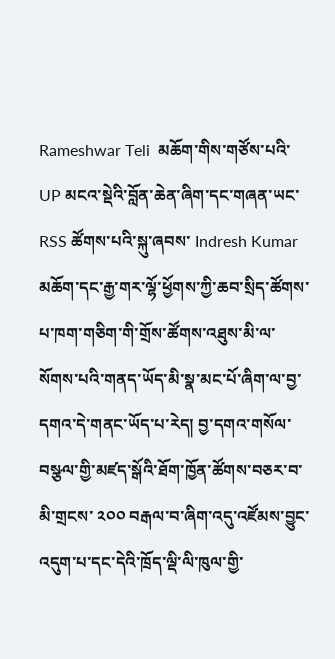Rameshwar Teli  མཆོག་གིས་གཙོས་པའི་ UP མངའ་སྡེའི་བློན་ཆེན་ཞིག་དང་གཞན་ཡང་ RSS ཚོགས་པའི་སྐུ་ཞབས་ Indresh Kumar མཆོག་དང་རྒྱ་གར་ལྷོ་ཕྱོགས་ཀྱི་ཆབ་སྲིད་ཚོགས་པ་ཁག་གཅིག་གི་གྲོས་ཚོགས་འཐུས་མི་ལ་སོགས་པའི་གནད་ཡོད་མི་སྣ་མང་པོ་ཞིག་ལ་བྱ་དགའ་དེ་གནང་ཡོད་པ་རེད། བྱ་དགའ་གསོལ་བསྩལ་གྱི་མཛད་སྒོའི་ཐོག་ཁྱོན་ཚོགས་བཅར་བ་མི་གྲངས་ ༢༠༠ བརྒལ་བ་ཞིག་འདུ་འཛོམས་བྱུང་འདུག་པ་དང་དེའི་ཁྲོད་ལྡི་ལི་ཁུལ་གྱི་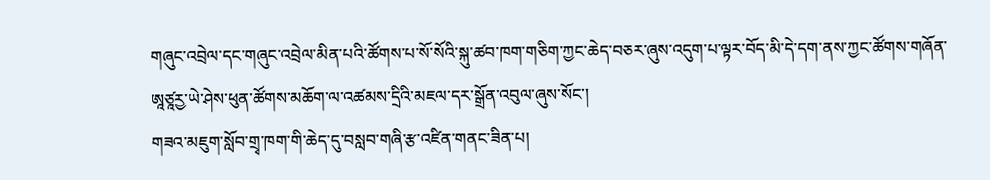གཞུང་འབྲེལ་དང་གཞུང་འབྲེལ་མིན་པའི་ཚོགས་པ་སོ་སོའི་སྐུ་ཚབ་ཁག་གཅིག་ཀྱང་ཆེད་བཅར་ཞུས་འདུག་པ་ལྟར་བོད་མི་དེ་དག་ནས་ཀྱང་ཚོགས་གཞོན་ཨཱཙཱརྱ་ཡེ་ཤེས་ཕུན་ཚོགས་མཆོག་ལ་འཚམས་དྲིའི་མཇལ་དར་སྒྲོན་འབུལ་ཞུས་སོང་།
གཟའ་མཇུག་སློབ་གྲྭ་ཁག་གི་ཆེད་དུ་བསླབ་གཞི་རྩ་འཛིན་གནང་ཟིན་པ།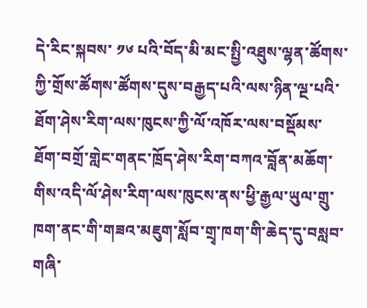དེ་རིང་སྐབས་ ༡༦ པའི་བོད་མི་མང་སྤྱི་འཐུས་ལྷན་ཚོགས་ཀྱི་གྲོས་ཚོགས་ཚོགས་དུས་བརྒྱད་པའི་ལས་ཉིན་ལྔ་པའི་ཐོག་ཤེས་རིག་ལས་ཁུངས་ཀྱི་ལོ་འཁོར་ལས་བསྡོམས་ཐོག་བགྲོ་གླེང་གནང་ཁྲོད་ཤེས་རིག་བཀའ་བློན་མཆོག་གིས་འདི་ལོ་ཤེས་རིག་ལས་ཁུངས་ནས་ཕྱི་རྒྱལ་ཡུལ་གྲུ་ཁག་ནང་གི་གཟའ་མཇུག་སློབ་གྲྭ་ཁག་གི་ཆེད་དུ་བསླབ་གཞི་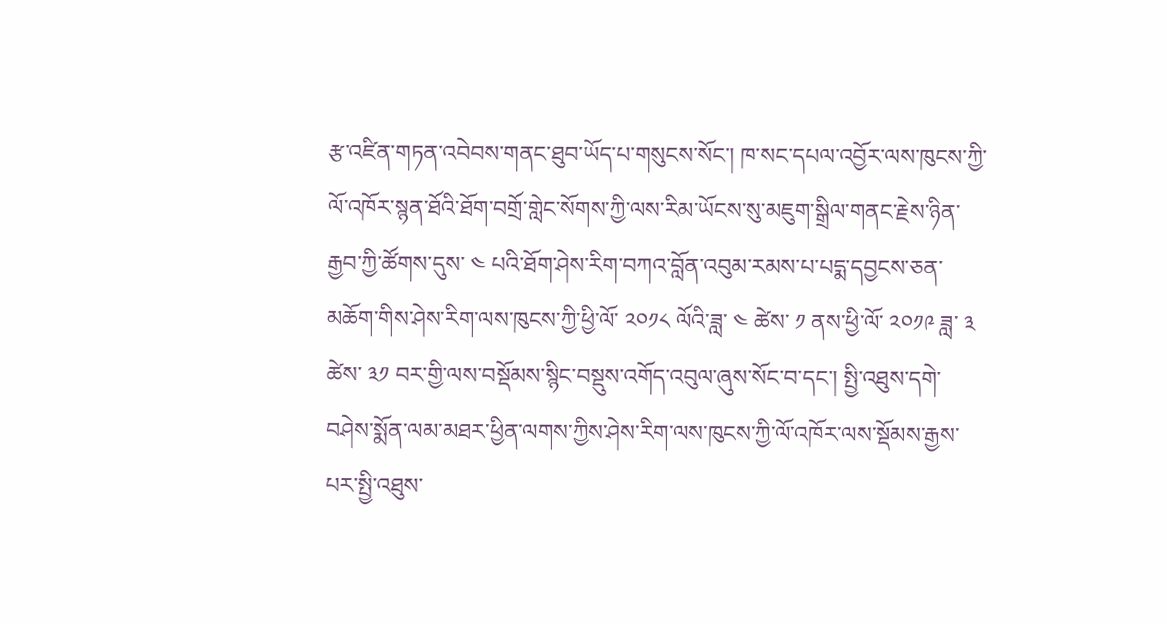རྩ་འཛིན་གཏན་འབེབས་གནང་ཐུབ་ཡོད་པ་གསུངས་སོང་། ཁ་སང་དཔལ་འབྱོར་ལས་ཁུངས་ཀྱི་ལོ་འཁོར་སྙན་ཐོའི་ཐོག་བགྲོ་གླེང་སོགས་ཀྱི་ལས་རིམ་ཡོངས་སུ་མཇུག་སྒྲིལ་གནང་རྗེས་ཉིན་རྒྱབ་ཀྱི་ཚོགས་དུས་ ༤ པའི་ཐོག་ཤེས་རིག་བཀའ་བློན་འབུམ་རམས་པ་པདྨ་དབྱངས་ཅན་མཆོག་གིས་ཤེས་རིག་ལས་ཁུངས་ཀྱི་ཕྱི་ལོ་ ༢༠༡༨ ལོའི་ཟླ་ ༤ ཚེས་ ༡ ནས་ཕྱི་ལོ་ ༢༠༡༩ ཟླ་ ༣ ཚེས་ ༣༡ བར་གྱི་ལས་བསྡོམས་སྙིང་བསྡུས་འགོད་འབུལ་ཞུས་སོང་བ་དང་། སྤྱི་འཐུས་དགེ་བཤེས་སྨོན་ལམ་མཐར་ཕྱིན་ལགས་ཀྱིས་ཤེས་རིག་ལས་ཁུངས་ཀྱི་ལོ་འཁོར་ལས་སྡོམས་རྒྱས་པར་སྤྱི་འཐུས་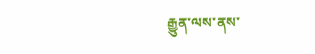རྒྱུན་ལས་ནས་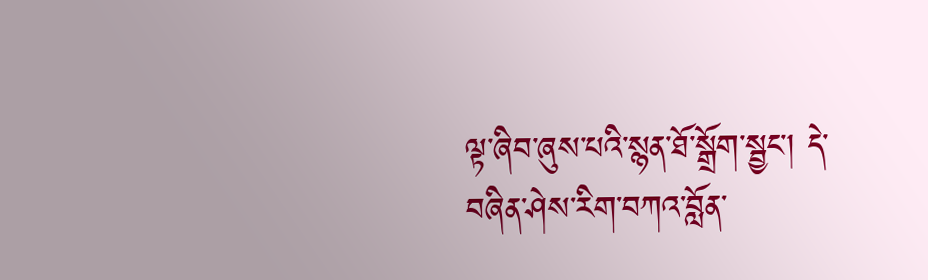ལྟ་ཞིབ་ཞུས་པའི་སྙན་ཐོ་སྒྲོག་སྦྱང་། དེ་བཞིན་ཤེས་རིག་བཀའ་བློན་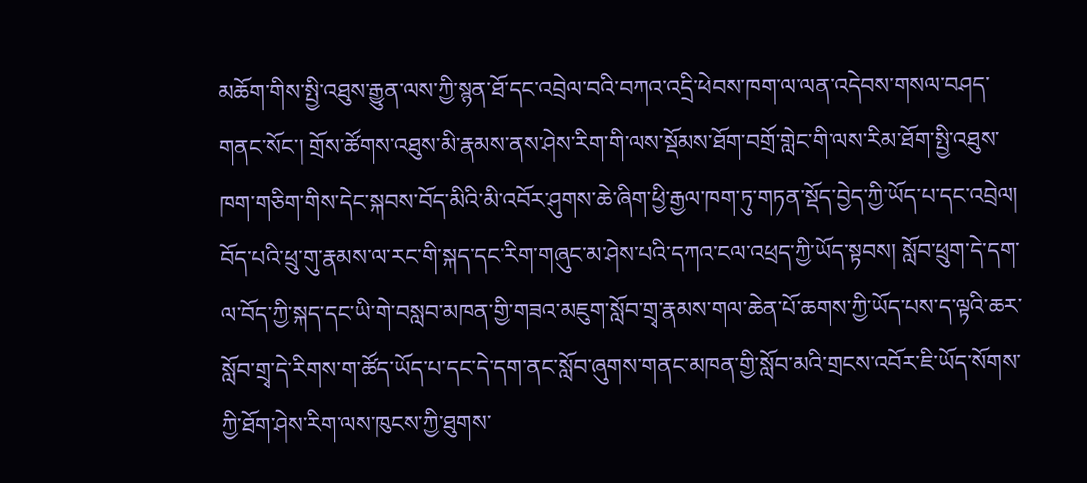མཆོག་གིས་སྤྱི་འཐུས་རྒྱུན་ལས་ཀྱི་སྙན་ཐོ་དང་འབྲེལ་བའི་བཀའ་འདྲི་ཕེབས་ཁག་ལ་ལན་འདེབས་གསལ་བཤད་གནང་སོང་། གྲོས་ཚོགས་འཐུས་མི་རྣམས་ནས་ཤེས་རིག་གི་ལས་སྡོམས་ཐོག་བགྲོ་གླེང་གི་ལས་རིམ་ཐོག་སྤྱི་འཐུས་ཁག་གཅིག་གིས་དེང་སྐབས་བོད་མིའི་མི་འབོར་ཤུགས་ཆེ་ཞིག་ཕྱི་རྒྱལ་ཁག་ཏུ་གཏན་སྡོད་བྱེད་ཀྱི་ཡོད་པ་དང་འབྲེལ། བོད་པའི་ཕྲུ་གུ་རྣམས་ལ་རང་གི་སྐད་དང་རིག་གཞུང་མ་ཤེས་པའི་དཀའ་ངལ་འཕྲད་ཀྱི་ཡོད་སྟབས། སློབ་ཕྲུག་དེ་དག་ལ་བོད་ཀྱི་སྐད་དང་ཡི་གེ་བསླབ་མཁན་གྱི་གཟའ་མཇུག་སློབ་གྲྭ་རྣམས་གལ་ཆེན་པོ་ཆགས་ཀྱི་ཡོད་པས་ད་ལྟའི་ཆར་སློབ་གྲྭ་དེ་རིགས་ག་ཚོད་ཡོད་པ་དང་དེ་དག་ནང་སློབ་ཞུགས་གནང་མཁན་གྱི་སློབ་མའི་གྲངས་འབོར་ཇི་ཡོད་སོགས་ཀྱི་ཐོག་ཤེས་རིག་ལས་ཁུངས་ཀྱི་ཐུགས་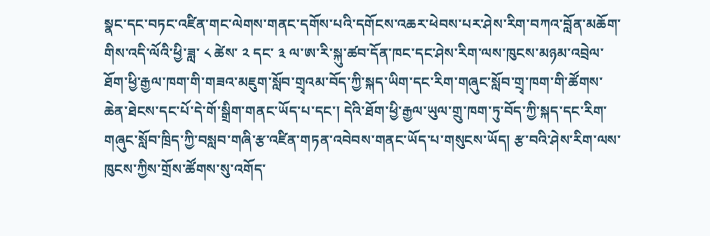སྣང་དང་བཏང་འཛིན་གང་ལེགས་གནང་དགོས་པའི་དགོངས་འཆར་ཕེབས་པར་ཤེས་རིག་བཀའ་བློན་མཆོག་གིས་འདི་ལོའི་ཕྱི་ཟླ་ ༨ ཚེས་ ༢ དང་ ༣ ལ་ཨ་རི་སྐུ་ཚབ་དོན་ཁང་དང་ཤེས་རིག་ལས་ཁུངས་མཉམ་འབྲེལ་ཐོག་ཕྱི་རྒྱལ་ཁག་གི་གཟའ་མཇུག་སློབ་གྲྭའམ་བོད་ཀྱི་སྐད་ཡིག་དང་རིག་གཞུང་སློབ་གྲྭ་ཁག་གི་ཚོགས་ཆེན་ཐེངས་དང་པོ་དེ་གོ་སྒྲིག་གནང་ཡོད་པ་དང་། དེའི་ཐོག་ཕྱི་རྒྱལ་ཡུལ་གྲུ་ཁག་ཏུ་བོད་ཀྱི་སྐད་དང་རིག་གཞུང་སློབ་ཁྲིད་ཀྱི་བསླབ་གཞི་རྩ་འཛིན་གཏན་འབེབས་གནང་ཡོད་པ་གསུངས་ཡོད། རྩ་བའི་ཤེས་རིག་ལས་ཁུངས་ཀྱིས་གྲོས་ཚོགས་སུ་འགོད་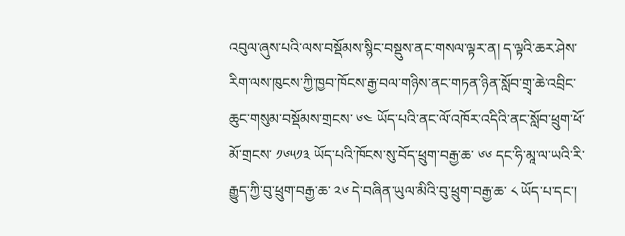འབུལ་ཞུས་པའི་ལས་བསྡོམས་སྙིང་བསྡུས་ནང་གསལ་ལྟར་ན། ད་ལྟའི་ཆར་ཤེས་རིག་ལས་ཁུངས་ཀྱི་ཁྱབ་ཁོངས་རྒྱ་བལ་གཉིས་ནང་གཏན་ཉིན་སློབ་གྲྭ་ཆེ་འབྲིང་ཆུང་གསུམ་བསྡོམས་གྲངས་ ༦༤ ཡོད་པའི་ནང་ལོ་འཁོར་འདིའི་ནང་སློབ་ཕྲུག་ཕོ་མོ་གྲངས་ ༡༦༥༡༣ ཡོད་པའི་ཁོངས་སུ་བོད་ཕྲུག་བརྒྱ་ཆ་ ༦༦ དང་ཧི་མཱ་ལ་ཡའི་རི་རྒྱུད་ཀྱི་བུ་ཕྲུག་བརྒྱ་ཆ་ ༢༦ དེ་བཞིན་ཡུལ་མིའི་བུ་ཕྲུག་བརྒྱ་ཆ་ ༨ ཡོད་པ་དང་།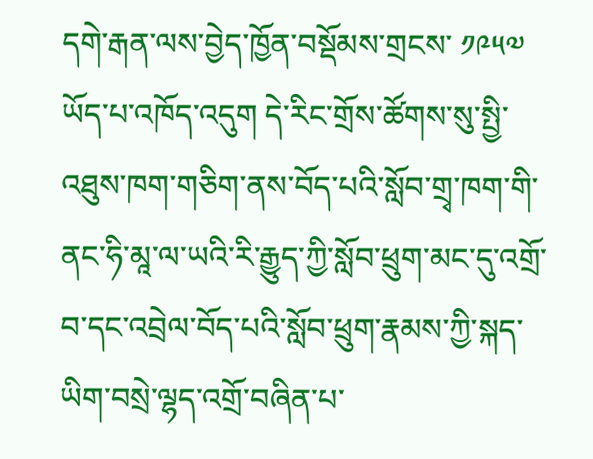དགེ་རྒན་ལས་བྱེད་ཁྱོན་བསྡོམས་གྲངས་ ༡༩༥༧ ཡོད་པ་འཁོད་འདུག དེ་རིང་གྲོས་ཚོགས་སུ་སྤྱི་འཐུས་ཁག་གཅིག་ནས་བོད་པའི་སློབ་གྲྭ་ཁག་གི་ནང་ཧི་མཱ་ལ་ཡའི་རི་རྒྱུད་ཀྱི་སློབ་ཕྲུག་མང་དུ་འགྲོ་བ་དང་འབྲེལ་བོད་པའི་སློབ་ཕྲུག་རྣམས་ཀྱི་སྐད་ཡིག་བསྲེ་ལྷད་འགྲོ་བཞིན་པ་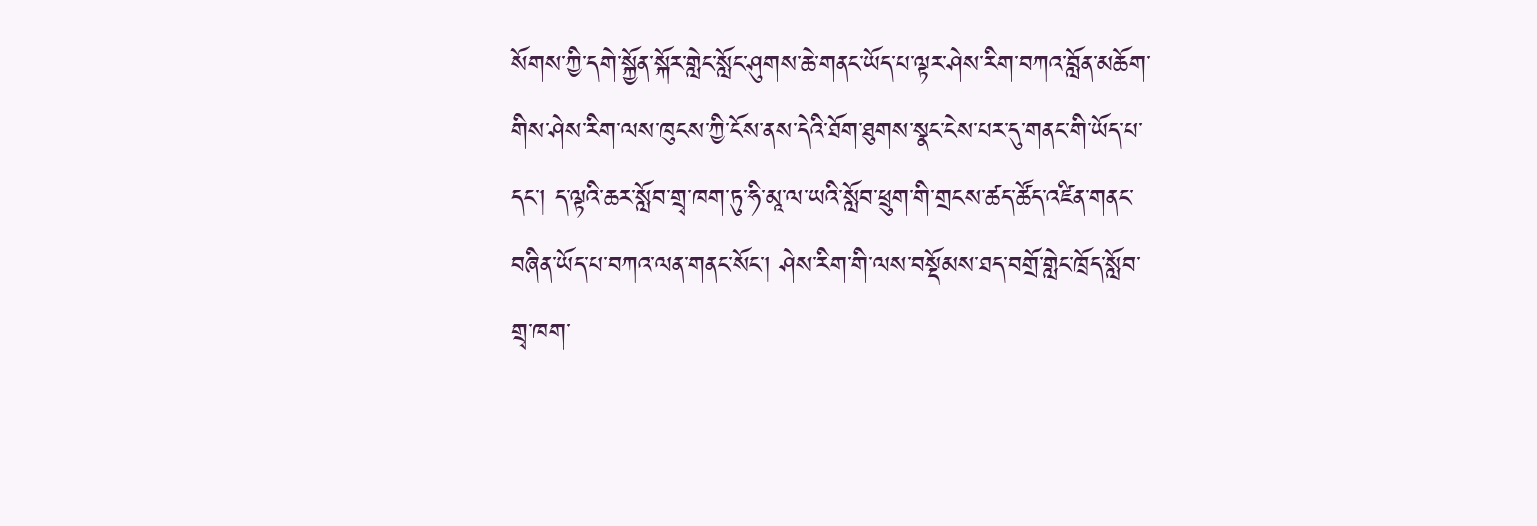སོགས་ཀྱི་དགེ་སྐྱོན་སྐོར་གླེང་སློང་ཤུགས་ཆེ་གནང་ཡོད་པ་ལྟར་ཤེས་རིག་བཀའ་བློན་མཆོག་གིས་ཤེས་རིག་ལས་ཁུངས་ཀྱི་ངོས་ནས་དེའི་ཐོག་ཐུགས་སྣང་ངེས་པར་དུ་གནང་གི་ཡོད་པ་དང་། ད་ལྟའི་ཆར་སློབ་གྲྭ་ཁག་ཏུ་ཧི་མཱ་ལ་ཡའི་སློབ་ཕྲུག་གི་གྲངས་ཚད་ཚོད་འཛིན་གནང་བཞིན་ཡོད་པ་བཀའ་ལན་གནང་སོང་། ཤེས་རིག་གི་ལས་བསྡོམས་ཐད་བགྲོ་གླེང་ཁྲོད་སློབ་གྲྭ་ཁག་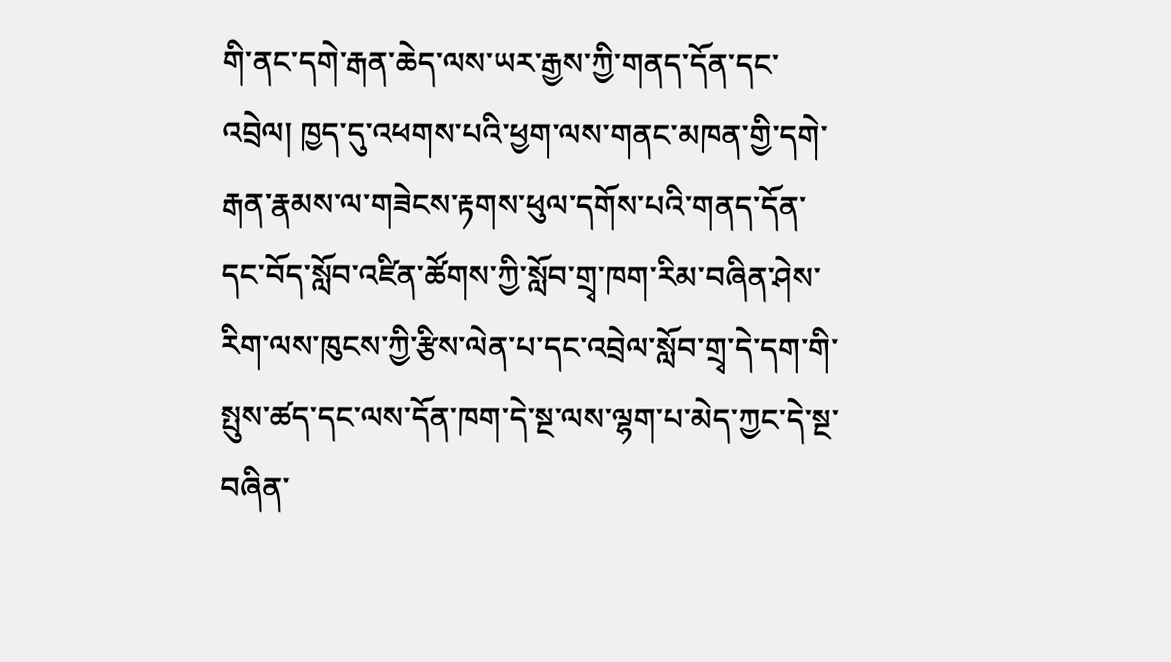གི་ནང་དགེ་རྒན་ཆེད་ལས་ཡར་རྒྱས་ཀྱི་གནད་དོན་དང་འབྲེལ། ཁྱད་དུ་འཕགས་པའི་ཕྱག་ལས་གནང་མཁན་གྱི་དགེ་རྒན་རྣམས་ལ་གཟེངས་རྟགས་ཕུལ་དགོས་པའི་གནད་དོན་དང་བོད་སློབ་འཛིན་ཚོགས་ཀྱི་སློབ་གྲྭ་ཁག་རིམ་བཞིན་ཤེས་རིག་ལས་ཁུངས་ཀྱི་རྩིས་ལེན་པ་དང་འབྲེལ་སློབ་གྲྭ་དེ་དག་གི་སྤུས་ཚད་དང་ལས་དོན་ཁག་དེ་སྔ་ལས་ལྷག་པ་མེད་ཀྱང་དེ་སྔ་བཞིན་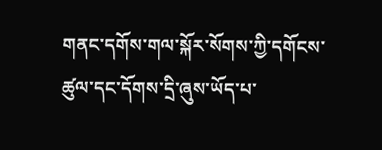གནང་དགོས་གལ་སྐོར་སོགས་ཀྱི་དགོངས་ཚུལ་དང་དོགས་དྲི་ཞུས་ཡོད་པ་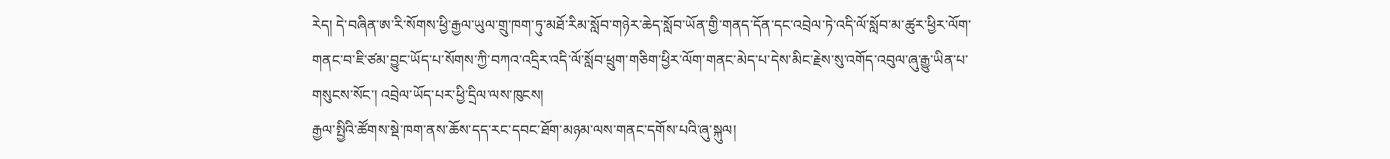རེད། དེ་བཞིན་ཨ་རི་སོགས་ཕྱི་རྒྱལ་ཡུལ་གྲུ་ཁག་ཏུ་མཐོ་རིམ་སློབ་གཉེར་ཆེད་སློབ་ཡོན་གྱི་གནད་དོན་དང་འབྲེལ་ཏེ་འདི་ལོ་སློབ་མ་ཚུར་ཕྱིར་ལོག་གནང་བ་ཇི་ཙམ་བྱུང་ཡོད་པ་སོགས་ཀྱི་བཀའ་འདྲིར་འདི་ལོ་སློབ་ཕྲུག་གཅིག་ཕྱིར་ལོག་གནང་མེད་པ་དེས་མིང་རྗེས་སུ་འགོད་འབུལ་ཞུ་རྒྱུ་ཡིན་པ་གསུངས་སོང་། འབྲེལ་ཡོད་པར་ཕྱི་དྲིལ་ལས་ཁུངས།
རྒྱལ་སྤྱིའི་ཚོགས་སྡེ་ཁག་ནས་ཆོས་དད་རང་དབང་ཐོག་མཉམ་ལས་གནང་དགོས་པའི་ཞུ་སྐུལ།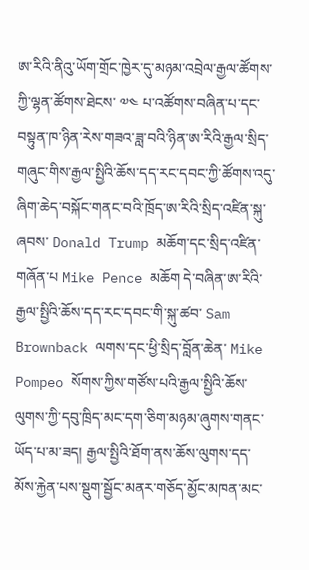ཨ་རིའི་ནིའུ་ཡོག་གྲོང་ཁྱེར་དུ་མཉམ་འབྲེལ་རྒྱལ་ཚོགས་ཀྱི་ལྷན་ཚོགས་ཐེངས་ ༧༤ པ་འཚོགས་བཞིན་པ་དང་བསྟུན་ཁ་ཉིན་རེས་གཟའ་ཟླ་བའི་ཉིན་ཨ་རིའི་རྒྱལ་སྲིད་གཞུང་གིས་རྒྱལ་སྤྱིའི་ཆོས་དད་རང་དབང་ཀྱི་ཚོགས་འདུ་ཞིག་ཆེད་བསྐོང་གནང་བའི་ཁྲོད་ཨ་རིའི་སྲིད་འཛིན་སྐུ་ཞབས་ Donald Trump མཆོག་དང་སྲིད་འཛིན་གཞོན་པ Mike Pence མཆོག དེ་བཞིན་ཨ་རིའི་རྒྱལ་སྤྱིའི་ཆོས་དད་རང་དབང་གི་སྐུ་ཚབ་ Sam Brownback ལགས་དང་ཕྱི་སྲིད་བློན་ཆེན་ Mike Pompeo སོགས་ཀྱིས་གཙོས་པའི་རྒྱལ་སྤྱིའི་ཆོས་ལུགས་ཀྱི་དབུ་ཁྲིད་མང་དག་ཅིག་མཉམ་ཞུགས་གནང་ཡོད་པ་མ་ཟད། རྒྱལ་སྤྱིའི་ཐོག་ནས་ཆོས་ལུགས་དད་མོས་རྐྱེན་པས་སྡུག་སྦྱོང་མནར་གཅོད་མྱོང་མཁན་མང་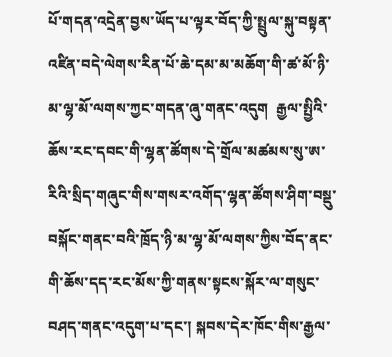པོ་གདན་འདྲེན་བྱས་ཡོད་པ་ལྟར་བོད་ཀྱི་སྤྲུལ་སྐུ་བསྟན་འཛིན་བདེ་ལེགས་རིན་པོ་ཆེ་དམ་མ་མཆོག་གི་ཚ་མོ་ཉི་མ་ལྷ་མོ་ལགས་ཀྱང་གདན་ཞུ་གནང་འདུག  རྒྱལ་སྤྱིའི་ཆོས་རང་དབང་གི་ལྷན་ཚོགས་དེ་གྲོལ་མཚམས་སུ་ཨ་རིའི་སྲིད་གཞུང་གིས་གསར་འགོད་ལྷན་ཚོགས་ཤིག་བསྡུ་བསྐོང་གནང་བའི་ཁྲོད་ཉི་མ་ལྷ་མོ་ལགས་ཀྱིས་བོད་ནང་གི་ཆོས་དད་རང་མོས་ཀྱི་གནས་སྟངས་སྐོར་ལ་གསུང་བཤད་གནང་འདུག་པ་དང་། སྐབས་དེར་ཁོང་གིས་རྒྱལ་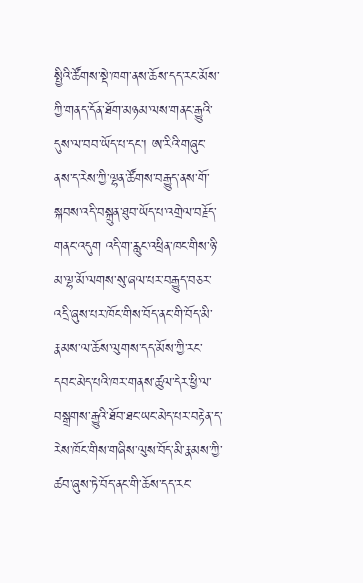སྤྱིའི་ཚོགས་སྡེ་ཁག་ནས་ཆོས་དད་རང་མོས་ཀྱི་གནད་དོན་ཐོག་མཉམ་ལས་གནང་རྒྱུའི་དུས་ལ་བབ་ཡོད་པ་དང་། ཨ་རིའི་གཞུང་ ནས་ད་རེས་ཀྱི་ལྷན་ཚོགས་བརྒྱུད་ནས་གོ་སྐབས་འདི་བསྐྲུན་ཐུབ་ཡོད་པ་འགྲེལ་བརྗོད་གནང་འདུག འདི་ག་རླུང་འཕྲིན་ཁང་གིས་ཉི་མ་ལྷ་མོ་ལགས་སུ་ཞལ་པར་བརྒྱུད་བཅར་འདྲི་ཞུས་པར་ཁོང་གིས་བོད་ནང་གི་བོད་མི་རྣམས་ལ་ཆོས་ལུགས་དད་མོས་ཀྱི་རང་དབང་མེད་པའི་ཁར་གནས་ཚུལ་དེར་ཕྱི་ལ་བསྒྲགས་རྒྱུའི་ཐོབ་ཐང་ཡང་མེད་པར་བརྟེན་ད་རེས་ཁོང་གིས་གཞིས་ལུས་བོད་མི་རྣམས་ཀྱི་ཚབ་ཞུས་ཏེ་བོད་ནང་གི་ཆོས་དད་རང་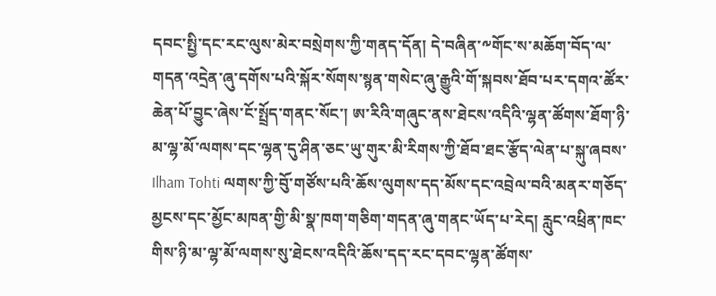དབང་སྤྱི་དང་རང་ལུས་མེར་བསྲེགས་ཀྱི་གནད་དོན། དེ་བཞིན་༸གོང་ས་མཆོག་བོད་ལ་གདན་འདྲེན་ཞུ་དགོས་པའི་སྐོར་སོགས་སྙན་གསེང་ཞུ་རྒྱུའི་གོ་སྐབས་ཐོབ་པར་དགའ་ཚོར་ཆེན་པོ་བྱུང་ཞེས་ངོ་སྤྲོད་གནང་སོང་། ཨ་རིའི་གཞུང་ནས་ཐེངས་འདིའི་ལྷན་ཚོགས་ཐོག་ཉི་མ་ལྷ་མོ་ལགས་དང་ལྷན་དུ་ཤིན་ཅང་ཡུ་གུར་མི་རིགས་ཀྱི་ཐོབ་ཐང་རྩོད་ལེན་པ་སྐུ་ཞབས་ Ilham Tohti ལགས་ཀྱི་བོུ་གཙོས་པའི་ཆོས་ལུགས་དད་མོས་དང་འབྲེལ་བའི་མནར་གཅོད་མྱངས་དང་མྱོང་མཁན་གྱི་མི་སྣ་ཁག་གཅིག་གདན་ཞུ་གནང་ཡོད་པ་རེད། རླུང་འཕྲིན་ཁང་གིས་ཉི་མ་ལྷ་མོ་ལགས་སུ་ཐེངས་འདིའི་ཆོས་དད་རང་དབང་ལྷན་ཚོགས་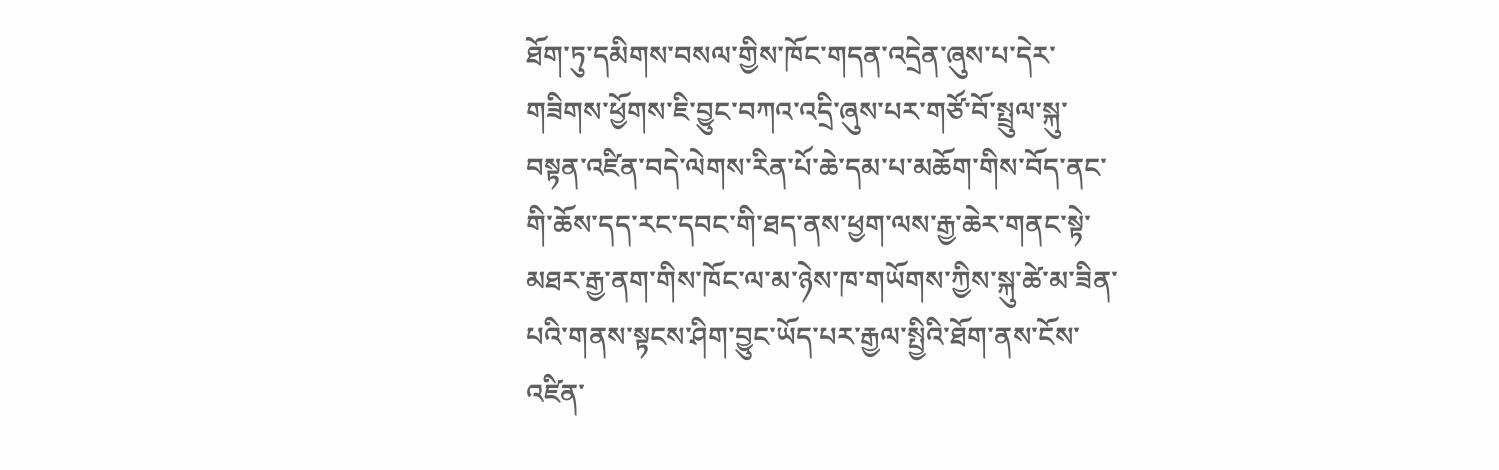ཐོག་ཏུ་དམིགས་བསལ་གྱིས་ཁོང་གདན་འདྲེན་ཞུས་པ་དེར་གཟིགས་ཕྱོགས་ཇི་བྱུང་བཀའ་འདྲི་ཞུས་པར་གཙོ་བོ་སྤྲུལ་སྐུ་བསྟན་འཛིན་བདེ་ལེགས་རིན་པོ་ཆེ་དམ་པ་མཆོག་གིས་བོད་ནང་གི་ཆོས་དད་རང་དབང་གི་ཐད་ནས་ཕྱག་ལས་རྒྱ་ཆེར་གནང་སྟེ་མཐར་རྒྱ་ནག་གིས་ཁོང་ལ་མ་ཉེས་ཁ་གཡོགས་ཀྱིས་སྐུ་ཚེ་མ་ཟིན་པའི་གནས་སྟངས་ཤིག་བྱུང་ཡོད་པར་རྒྱལ་སྤྱིའི་ཐོག་ནས་ངོས་འཛིན་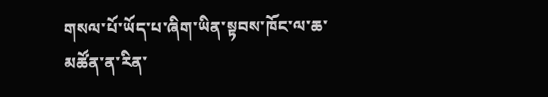གསལ་པོ་ཡོད་པ་ཞིག་ཡིན་སྟབས་ཁོང་ལ་ཆ་མཚོན་ན་རིན་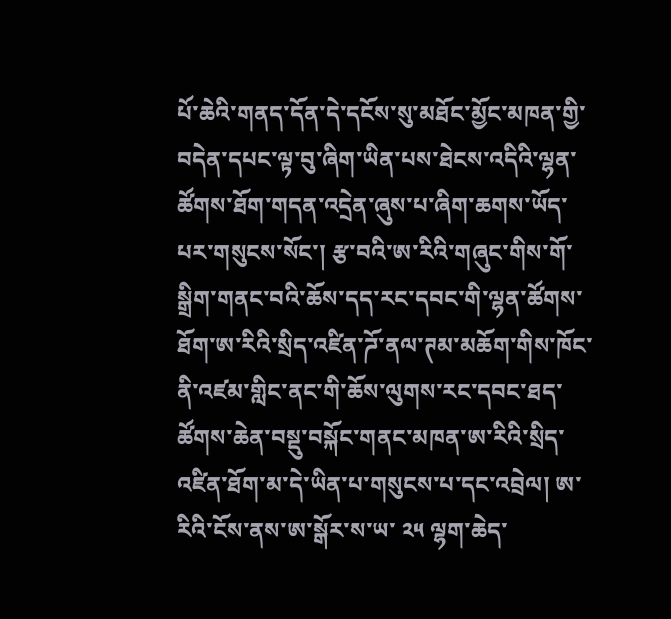པོ་ཆེའི་གནད་དོན་དེ་དངོས་སུ་མཐོང་མྱོང་མཁན་གྱི་བདེན་དཔང་ལྟ་བུ་ཞིག་ཡིན་པས་ཐེངས་འདིའི་ལྷན་ཚོགས་ཐོག་གདན་འདྲེན་ཞུས་པ་ཞིག་ཆགས་ཡོད་པར་གསུངས་སོང་། རྩ་བའི་ཨ་རིའི་གཞུང་གིས་གོ་སྒྲིག་གནང་བའི་ཆོས་དད་རང་དབང་གི་ལྷན་ཚོགས་ཐོག་ཨ་རིའི་སྲིད་འཛིན་ཌོ་ནལ་ཊམ་མཆོག་གིས་ཁོང་ནི་འཛམ་གླིང་ནང་གི་ཆོས་ལུགས་རང་དབང་ཐད་ཚོགས་ཆེན་བསྡུ་བསྐོང་གནང་མཁན་ཨ་རིའི་སྲིད་འཛིན་ཐོག་མ་དེ་ཡིན་པ་གསུངས་པ་དང་འབྲེལ། ཨ་རིའི་ངོས་ནས་ཨ་སྒོར་ས་ཡ་ ༢༥ ལྷག་ཆེད་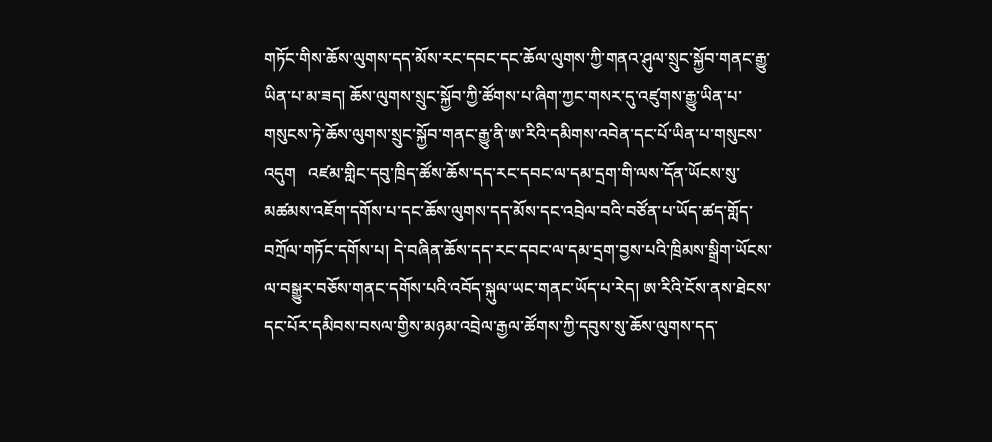གཏོང་གིས་ཆོས་ལུགས་དད་མོས་རང་དབང་དང་ཆོལ་ལུགས་ཀྱི་གནའ་ཤུལ་སྲུང་སྐྱོབ་གནང་རྒྱུ་ཡིན་པ་མ་ཟད། ཆོས་ལུགས་སྲུང་སྐྱོབ་ཀྱི་ཚོགས་པ་ཞིག་ཀྱང་གསར་དུ་འཛུགས་རྒྱུ་ཡིན་པ་གསུངས་ཏེ་ཆོས་ལུགས་སྲུང་སྐྱོབ་གནང་རྒྱུ་ནི་ཨ་རིའི་དམིགས་འབེན་དང་པོ་ཡིན་པ་གསུངས་འདུག   འཛམ་གླིང་དབུ་ཁྲིད་ཚོས་ཆོས་དད་རང་དབང་ལ་དམ་དྲག་གི་ལས་དོན་ཡོངས་སུ་མཚམས་འཇོག་དགོས་པ་དང་ཆོས་ལུགས་དད་མོས་དང་འབྲེལ་བའི་བཙོན་པ་ཡོད་ཚད་གློད་བཀྲོལ་གཏོང་དགོས་པ། དེ་བཞིན་ཆོས་དད་རང་དབང་ལ་དམ་དྲག་བྱས་པའི་ཁྲིམས་སྒྲིག་ཡོངས་ལ་བསྒྱུར་བཅོས་གནང་དགོས་པའི་འབོད་སྐུལ་ཡང་གནང་ཡོད་པ་རེད། ཨ་རིའི་ངོས་ནས་ཐེངས་དང་པོར་དམིབས་བསལ་གྱིས་མཉམ་འབྲེལ་རྒྱལ་ཚོགས་ཀྱི་དབུས་སུ་ཆོས་ལུགས་དད་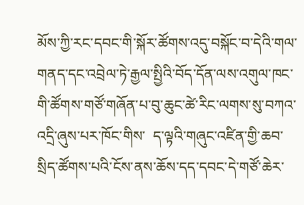མོས་ཀྱི་རང་དབང་གི་སྐོར་ཚོགས་འདུ་བསྐོང་བ་དེའི་གལ་གནད་དང་འབྲེལ་ཏེ་རྒྱལ་སྤྱིའི་བོད་དོན་ལས་འགུལ་ཁང་གི་ཚོགས་གཙོ་གཞོན་པ་བུ་ཆུང་ཚེ་རིང་ལགས་སུ་བཀའ་འདྲི་ཞུས་པར་ཁོང་གིས་  ད་ལྟའི་གཞུང་འཛིན་གྱི་ཆབ་སྲིད་ཚོགས་པའི་ངོས་ནས་ཆོས་དད་དབང་དེ་གཙོ་ཆེར་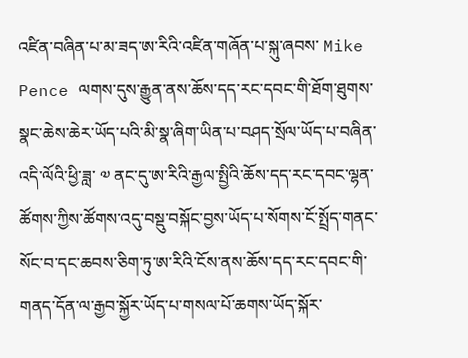འཛིན་བཞིན་པ་མ་ཟད་ཨ་རིའི་འཛིན་གཞོན་པ་སྐུ་ཞབས་ Mike Pence ལགས་དུས་རྒྱུན་ནས་ཆོས་དད་རང་དབང་གི་ཐོག་ཐུགས་སྣང་ཆེས་ཆེར་ཡོད་པའི་མི་སྣ་ཞིག་ཡིན་པ་བཤད་སྲོལ་ཡོད་པ་བཞིན་འདི་ལོའི་ཕྱི་ཟླ་ ༧ ནང་དུ་ཨ་རིའི་རྒྱལ་སྤྱིའི་ཆོས་དད་རང་དབང་ལྷན་ཚོགས་ཀྱིས་ཚོགས་འདུ་བསྡུ་བསྐོང་བྱས་ཡོད་པ་སོགས་ངོ་སྤྲོད་གནང་སོང་བ་དང་ཆབས་ཅིག་ཏུ་ཨ་རིའི་ངོས་ནས་ཆོས་དད་རང་དབང་གི་གནད་དོན་ལ་རྒྱབ་སྐྱོར་ཡོད་པ་གསལ་པོ་ཆགས་ཡོད་སྐོར་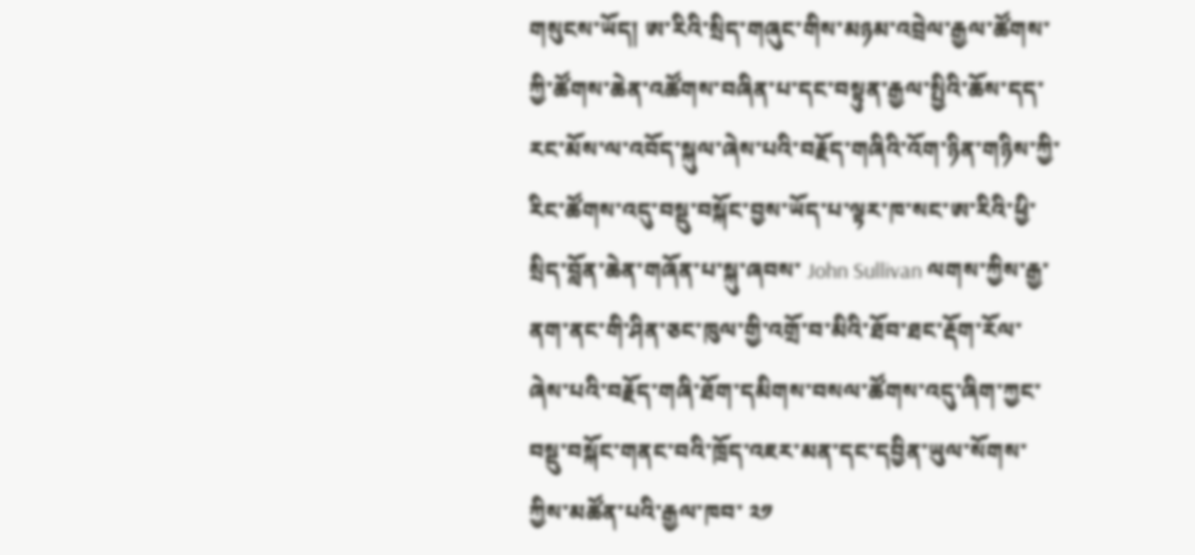གསུངས་ཡོད། ཨ་རིའི་སྲིད་གཞུང་གིས་མཉམ་འབྲེལ་རྒྱལ་ཚོགས་ཀྱི་ཚོགས་ཆེན་འཚོགས་བཞིན་པ་དང་བསྟུན་རྒྱལ་སྤྱིའི་ཆོས་དད་རང་མོས་ལ་འབོད་སྐུལ་ཞེས་པའི་བརྗོད་གཞིའི་འོག་ཉིན་གཉིས་ཀྱི་རིང་ཚོགས་འདུ་བསྡུ་བསྐོང་བྱས་ཡོད་པ་ལྟར་ཁ་སང་ཨ་རིའི་ཕྱི་སྲིད་བློན་ཆེན་གཞོན་པ་སྐུ་ཞབས་ John Sullivan ལགས་ཀྱིས་རྒྱ་ནག་ནང་གི་ཤིན་ཅང་ཁུལ་གྱི་འགྲོ་བ་མིའི་ཐོབ་ཐང་རྡོག་རོལ་ཞེས་པའི་བརྗོད་གཞི་ཐོག་དམིགས་བསལ་ཚོགས་འདུ་ཞིག་ཀྱང་བསྡུ་བསྐོང་གནང་བའི་ཁྲོད་འཇར་མན་དང་དབྱིན་ཡུལ་སོགས་ཀྱིས་མཚོན་པའི་རྒྱལ་ཁབ་ ༢༡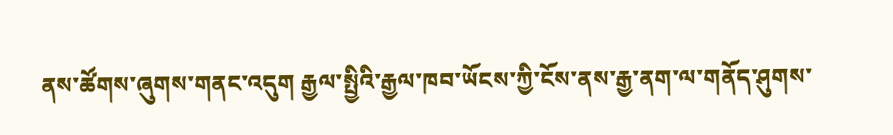ནས་ཚོགས་ཞུགས་གནང་འདུག རྒྱལ་སྤྱིའི་རྒྱལ་ཁབ་ཡོངས་ཀྱི་ངོས་ནས་རྒྱ་ནག་ལ་གནོད་ཤུགས་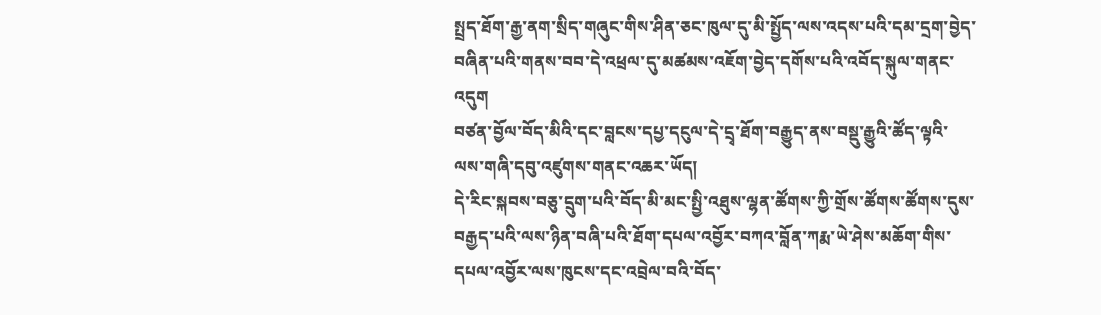སྤྲད་ཐོག་རྒྱ་ནག་སྲིད་གཞུང་གིས་ཤིན་ཅང་ཁུལ་དུ་མི་སྤྱོད་ལས་འདས་པའི་དམ་དྲག་བྱེད་བཞིན་པའི་གནས་བབ་དེ་འཕྲལ་དུ་མཚམས་འཇོག་བྱེད་དགོས་པའི་འབོད་སྐུལ་གནང་འདུག
བཙན་བྱོལ་བོད་མིའི་དང་བླངས་དཔྱ་དངུལ་དེ་དྲྭ་ཐོག་བརྒྱུད་ནས་བསྡུ་རྒྱུའི་ཚོད་ལྟའི་ལས་གཞི་དབུ་འཛུགས་གནང་འཆར་ཡོད།
དེ་རིང་སྐབས་བཅུ་དྲུག་པའི་བོད་མི་མང་སྤྱི་འཐུས་ལྷན་ཚོགས་ཀྱི་གྲོས་ཚོགས་ཚོགས་དུས་བརྒྱད་པའི་ལས་ཉིན་བཞི་པའི་ཐོག་དཔལ་འབྱོར་བཀའ་བློན་ཀརྨ་ཡེ་ཤེས་མཆོག་གིས་དཔལ་འབྱོར་ལས་ཁུངས་དང་འབྲེལ་བའི་བོད་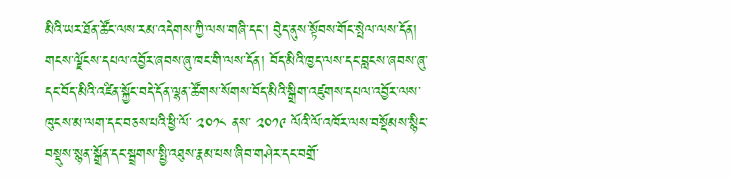མིའི་ཡར་ཐོན་ཚོང་ལས་རམ་འདེགས་ཀྱི་ལས་གཞི་དང་། བེུད་ནུས་སྟོབས་གོང་སྤེལ་ལས་དོན། གངས་ལྗོངས་དཔལ་འབྱོར་ཞབས་ཞུ་ཁང་གི་ལས་དོན། བོད་མིའི་ཁྱད་ལས་དང་བླངས་ཞབས་ཞུ་དང་བོད་མིའི་འཛིན་སྐྱོང་བདེ་དོན་ལྷན་ཚོགས་སོགས་བོད་མིའི་སྒྲིག་འཛུགས་དཔལ་འབྱོར་ལས་ཁུངས་མ་ལག་དང་བཅས་པའི་ཕྱི་ལོ་ ༢༠༡༨ ནས་ ༢༠༡༩ ལོའི་ལོ་འཁོར་ལས་བསྡོམས་སྙིང་བསྡུས་སྙན་སྒྲོན་དང་སྦྲགས་སྤྱི་འཐུས་རྣམ་པས་ཞིབ་གཤེར་དང་བགྲོ་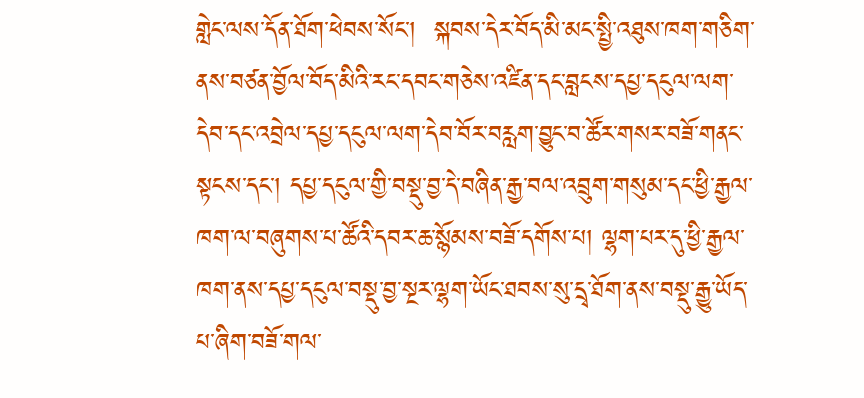གླེང་ལས་དོན་ཐོག་ཕེབས་སོང་།  སྐབས་དེར་བོད་མི་མང་སྤྱི་འཐུས་ཁག་གཅིག་ནས་བཙན་བྱོལ་བོད་མིའི་རང་དབང་གཅེས་འཛིན་དང་བླངས་དཔྱ་དངུལ་ལག་དེབ་དང་འབྲེལ་དཔྱ་དངུལ་ལག་དེབ་བོར་བརླག་བྱུང་བ་ཚོར་གསར་བཟོ་གནང་སྟངས་དང་། དཔྱ་དངུལ་གྱི་བསྡུ་བྱ་དེ་བཞིན་རྒྱ་བལ་འབྲུག་གསུམ་དང་ཕྱི་རྒྱལ་ཁག་ལ་བཞུགས་པ་ཚོའི་དབར་ཆ་སྙོམས་བཟོ་དགོས་པ། ལྷག་པར་དུ་ཕྱི་རྒྱལ་ཁག་ནས་དཔྱ་དངུལ་བསྡུ་བྱ་སྔར་ལྷག་ཡོང་ཐབས་སུ་དྲྭ་ཐོག་ནས་བསྡུ་རྒྱུ་ཡོད་པ་ཞིག་བཟོ་གལ་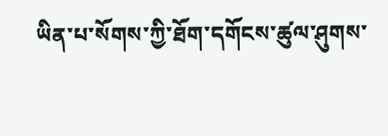ཡིན་པ་སོགས་ཀྱི་ཐོག་དགོངས་ཚུལ་ཤུགས་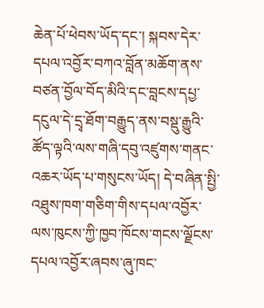ཆེན་པོ་ཕེབས་ཡོད་དང་། སྐབས་དེར་དཔལ་འབྱོར་བཀའ་བློན་མཆོག་ནས་བཙན་བྱོལ་བོད་མིའི་དང་བླངས་དཔྱ་དངུལ་དེ་དྲྭ་ཐོག་བརྒྱུད་ནས་བསྡུ་རྒྱུའི་ཚོད་ལྟའི་ལས་གཞི་དབུ་འཛུགས་གནང་འཆར་ཡོད་པ་གསུངས་ཡོད། དེ་བཞིན་སྤྱི་འཐུས་ཁག་གཅིག་གིས་དཔལ་འབྱོར་ལས་ཁུངས་ཀྱི་ཁྱབ་ཁོངས་གངས་ལྗོངས་དཔལ་འབྱོར་ཞབས་ཞུ་ཁང་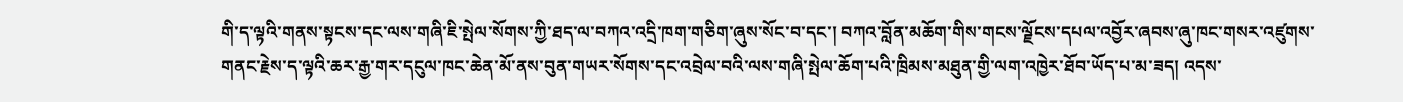གི་ད་ལྟའི་གནས་སྟངས་དང་ལས་གཞི་ཇི་སྤེལ་སོགས་ཀྱི་ཐད་ལ་བཀའ་འདྲི་ཁག་གཅིག་ཞུས་སོང་བ་དང་། བཀའ་བློན་མཆོག་གིས་གངས་ལྗོངས་དཔལ་འབྱོར་ཞབས་ཞུ་ཁང་གསར་འཛུགས་གནང་རྗེས་ད་ལྟའི་ཆར་རྒྱ་གར་དངུལ་ཁང་ཆེན་མོ་ནས་བུན་གཡར་སོགས་དང་འབྲེལ་བའི་ལས་གཞི་སྤེལ་ཆོག་པའི་ཁྲིམས་མཐུན་གྱི་ལག་འཁྱེར་ཐོབ་ཡོད་པ་མ་ཟད། འདས་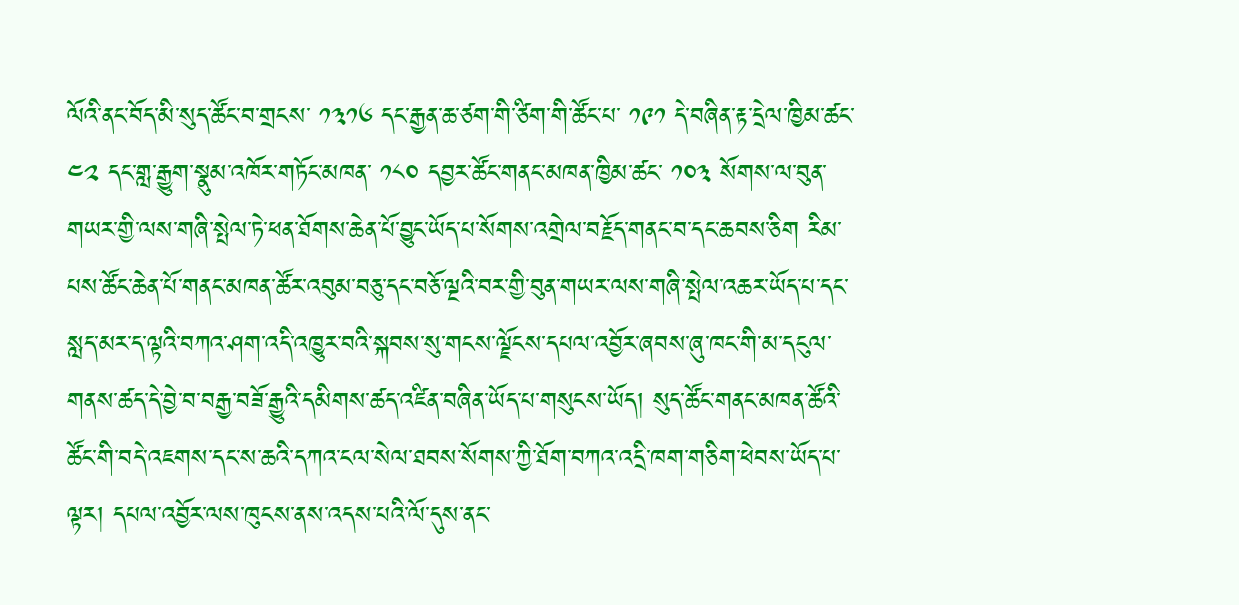ལོའི་ནང་བོད་མི་སུད་ཚོང་བ་གྲངས་ ༡༣༡༦ དང་རྒྱན་ཆ་ཙག་གི་ཙིག་གི་ཚོང་པ་ ༡༩༡ དེ་བཞིན་རྟ་དྲེལ་ཁྱིམ་ཚང་ ༤༢ དང་གླ་རྒྱུག་སྣུམ་འཁོར་གཏོང་མཁན་ ༡༨༠ དབྱར་ཚོང་གནང་མཁན་ཁྱིམ་ཚང་ ༡༠༣ སོགས་ལ་བུན་གཡར་གྱི་ལས་གཞི་སྤེལ་ཏེ་ཕན་ཐོགས་ཆེན་པོ་བྱུང་ཡོད་པ་སོགས་འགྲེལ་བརྗོད་གནང་བ་དང་ཆབས་ཅིག རིམ་པས་ཚོང་ཆེན་པོ་གནང་མཁན་ཚོར་འབུམ་བཅུ་དང་བཅོ་ལྔའི་བར་གྱི་བུན་གཡར་ལས་གཞི་སྤེལ་འཆར་ཡོད་པ་དང་སླད་མར་ད་ལྟའི་བཀའ་ཤག་འདི་འཁྱུར་བའི་སྐབས་སུ་གངས་ལྗོངས་དཔལ་འབྱོར་ཞབས་ཞུ་ཁང་གི་མ་དངུལ་གནས་ཚད་དེ་བྱེ་བ་བརྒྱ་བཟོ་རྒྱུའི་དམིགས་ཚད་འཛིན་བཞིན་ཡོད་པ་གསུངས་ཡོད། སུད་ཚོང་གནང་མཁན་ཚོའི་ཚོང་གི་བདེ་འཇགས་དང་ས་ཆའི་དཀའ་ངལ་སེལ་ཐབས་སོགས་ཀྱི་ཐོག་བཀའ་འདྲི་ཁག་གཅིག་ཕེབས་ཡོད་པ་ལྟར། དཔལ་འབྱོར་ལས་ཁུངས་ནས་འདས་པའི་ལོ་དུས་ནང་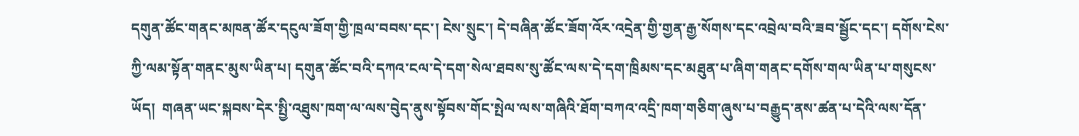དགུན་ཚོང་གནང་མཁན་ཚོར་དངུལ་ཟོག་གྱི་ཁྲལ་བབས་དང་། ངེས་སྲུང་། དེ་བཞིན་ཚོང་ཟོག་འོར་འདྲེན་གྱི་གྱན་རྒྱ་སོགས་དང་འབྲེལ་བའི་ཟབ་སྦྱོང་དང་། དགོས་ངེས་ཀྱི་ལམ་སྟོན་གནང་མུས་ཡིན་པ། དགུན་ཚོང་བའི་དཀའ་ངལ་དེ་དག་སེལ་ཐབས་སུ་ཚོང་ལས་དེ་དག་ཁྲིམས་དང་མཐུན་པ་ཞིག་གནང་དགོས་གལ་ཡིན་པ་གསུངས་ཡོད།  གཞན་ཡང་སྐབས་དེར་སྤྱི་འཐུས་ཁག་ལ་ལས་བེུད་ནུས་སྟོབས་གོང་སྤེལ་ལས་གཞིའི་ཐོག་བཀའ་འདྲི་ཁག་གཅིག་ཞུས་པ་བརྒྱུད་ནས་ཚན་པ་དེའི་ལས་དོན་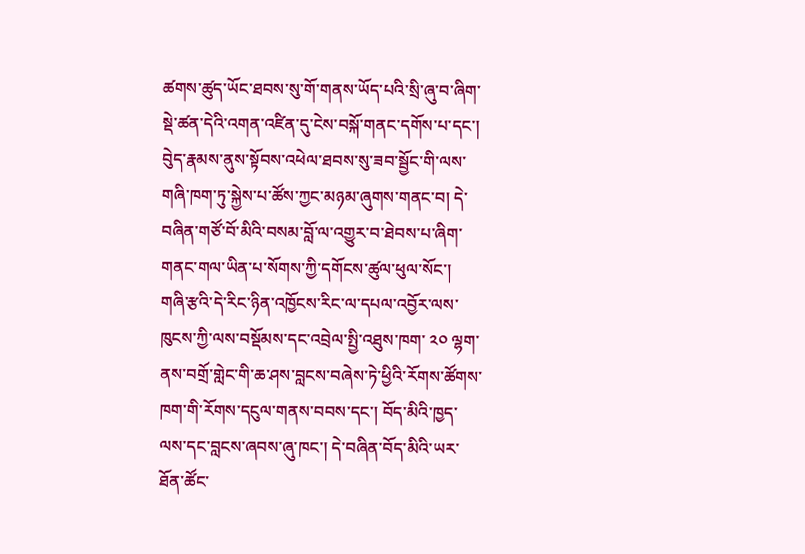ཚགས་ཚུད་ཡོང་ཐབས་སུ་གོ་གནས་ཡོད་པའི་སྲི་ཞུ་བ་ཞིག་སྡེ་ཚན་དེའི་འགན་འཛིན་དུ་ངེས་བསྐོ་གནང་དགོས་པ་དང་། བེུད་རྣམས་ནུས་སྟོབས་འཕེལ་ཐབས་སུ་ཟབ་སྦྱོང་གི་ལས་གཞི་ཁག་ཏུ་སྐྱེས་པ་ཚོས་ཀྱང་མཉམ་ཞུགས་གནང་བ། དེ་བཞིན་གཙོ་བོ་མིའི་བསམ་བློ་ལ་འགྱུར་བ་ཐེབས་པ་ཞིག་གནང་གལ་ཡིན་པ་སོགས་ཀྱི་དགོངས་ཚུལ་ཕུལ་སོང་།  གཞི་རྩའི་དེ་རིང་ཉིན་འཁྱོངས་རིང་ལ་དཔལ་འབྱོར་ལས་ཁུངས་ཀྱི་ལས་བསྡོམས་དང་འབྲེལ་སྤྱི་འཐུས་ཁག་ ༢༠ ལྷག་ནས་བགྲོ་གླེང་གི་ཆ་ཤས་བླངས་བཞེས་ཏེ་ཕྱིའི་རོགས་ཚོགས་ཁག་གི་རོགས་དངུལ་གནས་བབས་དང་། བོད་མིའི་ཁྱད་ལས་དང་བླངས་ཞབས་ཞུ་ཁང་། དེ་བཞིན་བོད་མིའི་ཡར་ཐོན་ཚོང་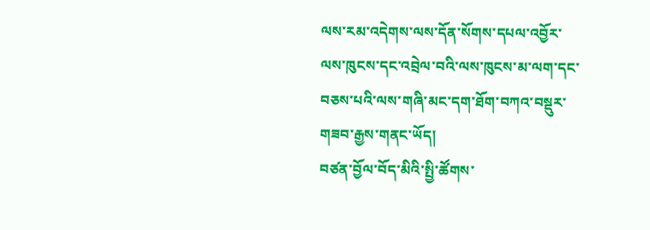ལས་རམ་འདེགས་ལས་དོན་སོགས་དཔལ་འབྱོར་ལས་ཁུངས་དང་འབྲེལ་བའི་ལས་ཁུངས་མ་ལག་དང་བཅས་པའི་ལས་གཞི་མང་དག་ཐོག་བཀའ་བསྡུར་གཟབ་རྒྱས་གནང་ཡོད།
བཙན་བྱོལ་བོད་མིའི་སྤྱི་ཚོགས་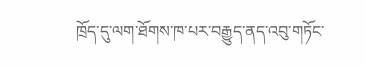ཁྲོད་དུ་ལག་ཐོགས་ཁ་པར་བརྒྱུད་ནད་འབུ་གཏོང་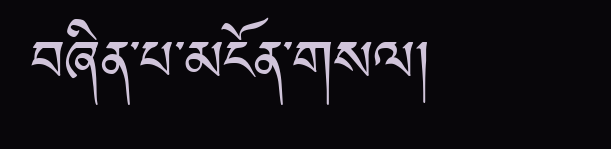བཞིན་པ་མངོན་གསལ།